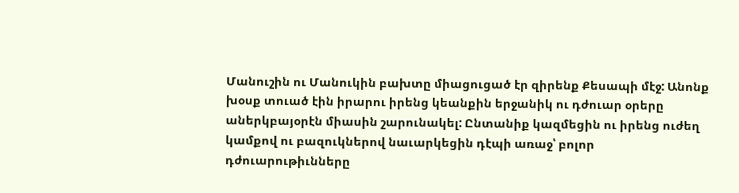Մանուշին ու Մանուկին բախտը միացուցած էր զիրենք Քեսապի մէջ: Անոնք խօսք տուած էին իրարու իրենց կեանքին երջանիկ ու դժուար օրերը աներկբայօրէն միասին շարունակել: Ընտանիք կազմեցին ու իրենց ուժեղ կամքով ու բազուկներով նաւարկեցին դէպի առաջ՝ բոլոր դժուարութիւնները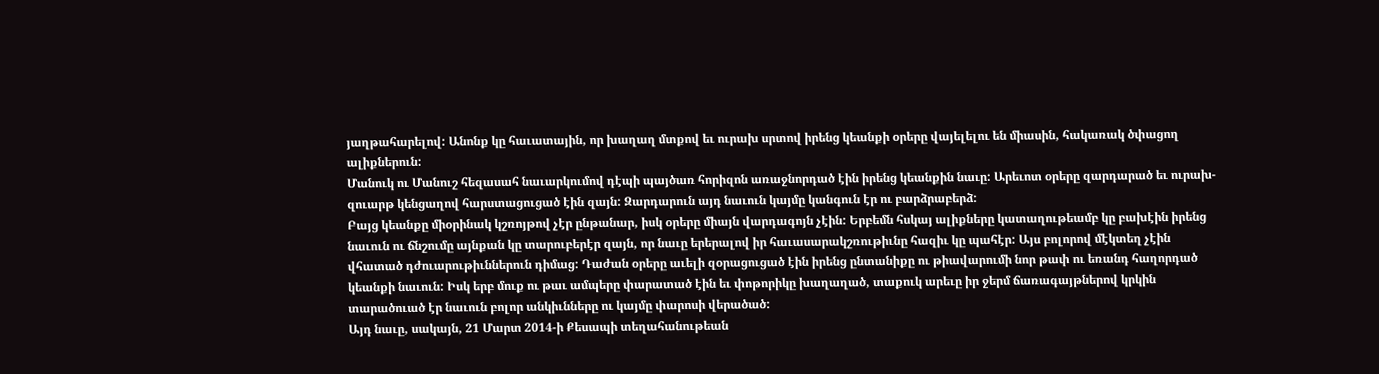յաղթահարելով: Անոնք կը հաւատային, որ խաղաղ մտքով եւ ուրախ սրտով իրենց կեանքի օրերը վայելելու են միասին, հակառակ ծփացող ալիքներուն:
Մանուկ ու Մանուշ հեզասահ նաւարկումով դէպի պայծառ հորիզոն առաջնորդած էին իրենց կեանքին նաւը: Արեւոտ օրերը զարդարած եւ ուրախ-զուարթ կենցաղով հարստացուցած էին զայն: Զարդարուն այդ նաւուն կայմը կանգուն էր ու բարձրաբերձ:
Բայց կեանքը միօրինակ կշռոյթով չէր ընթանար, իսկ օրերը միայն վարդագոյն չէին: Երբեմն հսկայ ալիքները կատաղութեամբ կը բախէին իրենց նաւուն ու ճնշումը այնքան կը տարուբերէր զայն, որ նաւը երերալով իր հաւասարակշռութիւնը հազիւ կը պահէր: Այս բոլորով մէկտեղ չէին վհատած դժուարութիւններուն դիմաց: Դաժան օրերը աւելի զօրացուցած էին իրենց ընտանիքը ու թիավարումի նոր թափ ու եռանդ հաղորդած կեանքի նաւուն: Իսկ երբ մուք ու թաւ ամպերը փարատած էին եւ փոթորիկը խաղաղած, տաքուկ արեւը իր ջերմ ճառագայթներով կրկին տարածուած էր նաւուն բոլոր անկիւնները ու կայմը փարոսի վերածած:
Այդ նաւը, սակայն, 21 Մարտ 2014-ի Քեսապի տեղահանութեան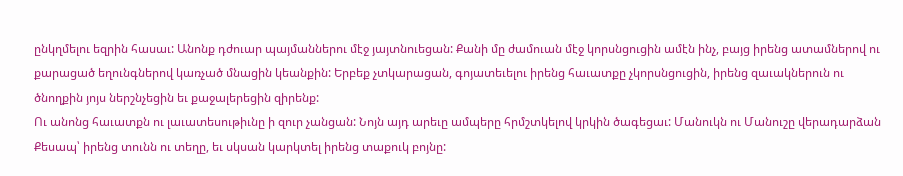ընկղմելու եզրին հասաւ: Անոնք դժուար պայմաններու մէջ յայտնուեցան: Քանի մը ժամուան մէջ կորսնցուցին ամէն ինչ, բայց իրենց ատամներով ու քարացած եղունգներով կառչած մնացին կեանքին: Երբեք չտկարացան, գոյատեւելու իրենց հաւատքը չկորսնցուցին, իրենց զաւակներուն ու ծնողքին յոյս ներշնչեցին եւ քաջալերեցին զիրենք:
Ու անոնց հաւատքն ու լաւատեսութիւնը ի զուր չանցան: Նոյն այդ արեւը ամպերը հրմշտկելով կրկին ծագեցաւ: Մանուկն ու Մանուշը վերադարձան Քեսապ՝ իրենց տունն ու տեղը, եւ սկսան կարկտել իրենց տաքուկ բոյնը: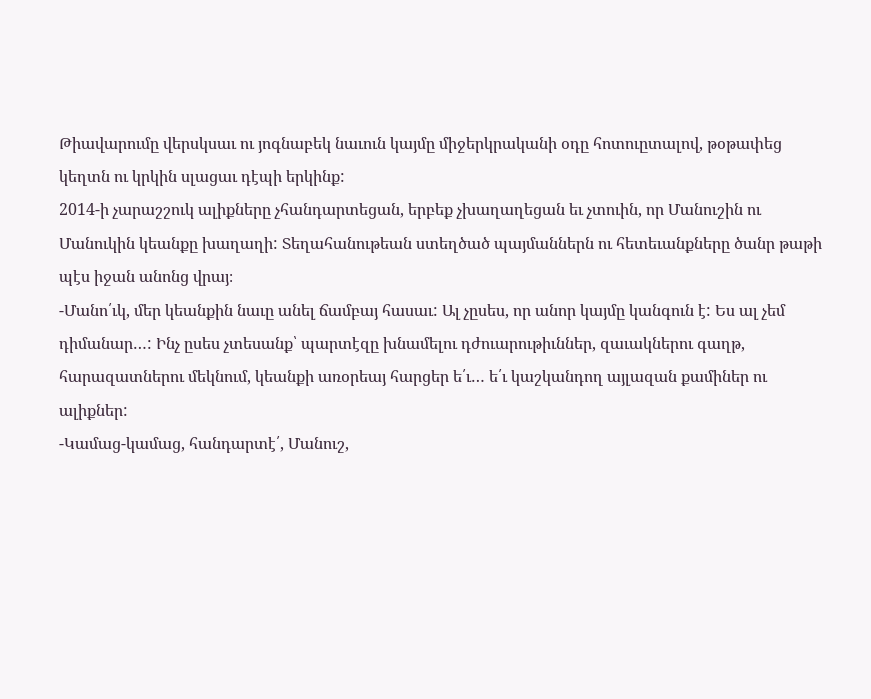Թիավարումը վերսկսաւ ու յոգնաբեկ նաւուն կայմը միջերկրականի օդը հոտուըտալով, թօթափեց կեղտն ու կրկին սլացաւ դէպի երկինք:
2014-ի չարաշշուկ ալիքները չհանդարտեցան, երբեք չխաղաղեցան եւ չտուին, որ Մանուշին ու Մանուկին կեանքը խաղաղի: Տեղահանութեան ստեղծած պայմաններն ու հետեւանքները ծանր թաթի պէս իջան անոնց վրայ։
-Մանո՛ւկ, մեր կեանքին նաւը անել ճամբայ հասաւ: Ալ չըսես, որ անոր կայմը կանգուն է: Ես ալ չեմ դիմանար…: Ինչ ըսես չտեսանք՝ պարտէզը խնամելու դժուարութիւններ, զաւակներու գաղթ, հարազատներու մեկնում, կեանքի առօրեայ հարցեր ե՛ւ… ե՛ւ կաշկանդող այլազան քամիներ ու ալիքներ:
-Կամաց-կամաց, հանդարտէ՛, Մանուշ,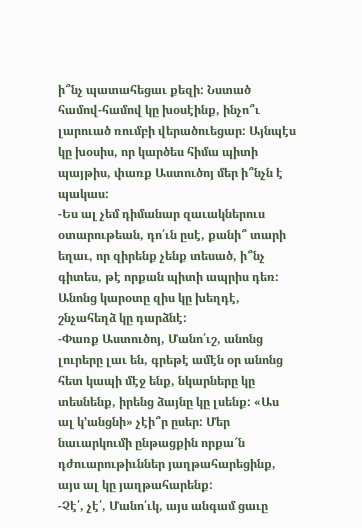ի՞նչ պատահեցաւ քեզի: Նստած համով-համով կը խօսէինք, ինչո՞ւ լարուած ռումբի վերածուեցար: Այնպէս կը խօսիս, որ կարծես հիմա պիտի պայթիս, փառք Աստուծոյ մեր ի՞նչն է պակաս:
-Ես ալ չեմ դիմանար զաւակներուս օտարութեան, դո՛ւն ըսէ, քանի՞ տարի եղաւ, որ զիրենք չենք տեսած, ի՞նչ գիտես, թէ որքան պիտի ապրիս դեռ: Անոնց կարօտը զիս կը խեղդէ, շնչահեղձ կը դարձնէ:
-Փառք Աստուծոյ, Մանո՛ւշ, անոնց լուրերը լաւ են, գրեթէ ամէն օր անոնց հետ կապի մէջ ենք, նկարները կը տեսնենք, իրենց ձայնը կը լսենք: «Աս ալ կ՚անցնի» չէի՞ր ըսեր: Մեր նաւարկումի ընթացքին որքա՜ն դժուարութիւններ յաղթահարեցինք, այս ալ կը յաղթահարենք:
-Չէ՛, չէ՛, Մանո՛ւկ, այս անգամ ցաւը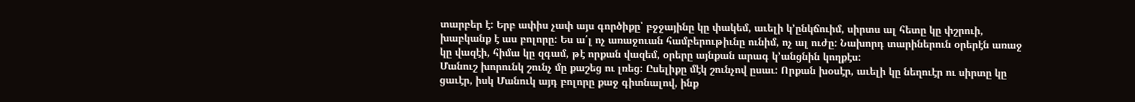տարբեր է: Երբ ափիս չափ այս գործիքը՝ բջջայինը կը փակեմ, աւելի կ՚ընկճուիմ, սիրտս ալ հետը կը փշրուի, խաբկանք է աս բոլորը: Ես ա՛լ ոչ առաջուան համբերութիւնը ունիմ, ոչ ալ ուժը: Նախորդ տարիներուն օրերէն առաջ կը վազէի, հիմա կը զգամ, թէ որքան վազեմ, օրերը այնքան արագ կ՚անցնին կողքէս:
Մանուշ խորունկ շունչ մը քաշեց ու լռեց: Ըսելիքը մէկ շունչով ըսաւ: Որքան խօսէր, աւելի կը նեղուէր ու սիրտը կը ցաւէր, իսկ Մանուկ այդ բոլորը քաջ գիտնալով, ինք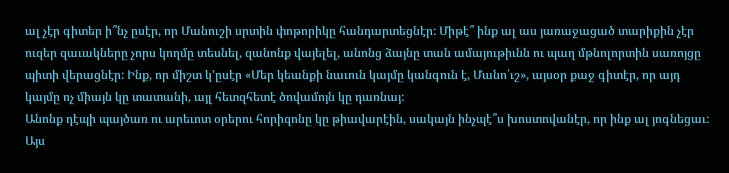ալ չէր գիտեր ի՞նչ ըսէր, որ Մանուշի սրտին փոթորիկը հանդարտեցնէր: Միթէ՞ ինք ալ աս յառաջացած տարիքին չէր ուզեր զաւակները չորս կողմը տեսնել, զանոնք վայելել, անոնց ձայնը տան ամայութիւնն ու պաղ մթնոլորտին սառոյցը պիտի վերացնէր: Ինք, որ միշտ կ՚ըսէր «Մեր կեանքի նաւուն կայմը կանգուն է, Մանո՛ւշ», այսօր քաջ գիտէր, որ այդ կայմը ոչ միայն կը տատանի, այլ հետզհետէ ծովամոյն կը դառնայ:
Անոնք դէպի պայծառ ու արեւոտ օրերու հորիզոնը կը թիավարէին, սակայն ինչպէ՞ս խոստովանէր, որ ինք ալ յոգնեցաւ: Այս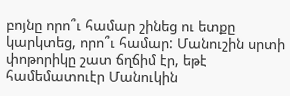բոյնը որո՞ւ համար շինեց ու ետքը կարկտեց, որո՞ւ համար: Մանուշին սրտի փոթորիկը շատ ճղճիմ էր, եթէ համեմատուէր Մանուկին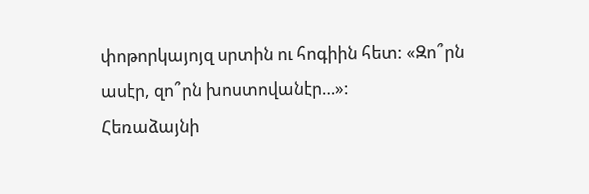փոթորկայոյզ սրտին ու հոգիին հետ: «Զո՞րն ասէր, զո՞րն խոստովանէր…»:
Հեռաձայնի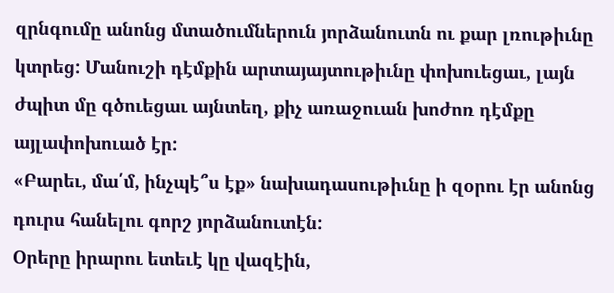զրնգումը անոնց մտածումներուն յորձանուտն ու քար լռութիւնը կտրեց: Մանուշի դէմքին արտայայտութիւնը փոխուեցաւ, լայն ժպիտ մը գծուեցաւ այնտեղ, քիչ առաջուան խոժոռ դէմքը այլափոխուած էր:
«Բարեւ, մա՛մ, ինչպէ՞ս էք» նախադասութիւնը ի զօրու էր անոնց դուրս հանելու գորշ յորձանուտէն:
Օրերը իրարու ետեւէ կը վազէին,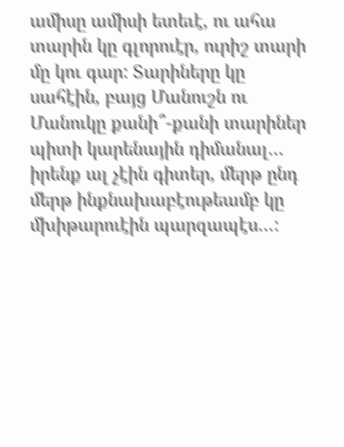ամիսը ամիսի ետեւէ, ու ահա տարին կը գլորուէր, ուրիշ տարի մը կու գար: Տարիները կը սահէին, բայց Մանուշն ու Մանուկը քանի՞-քանի տարիներ պիտի կարենային դիմանալ… իրենք ալ չէին գիտեր, մերթ ընդ մերթ ինքնախաբէութեամբ կը մխիթարուէին պարզապէս…: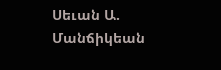Սեւան Ա. Մանճիկեան